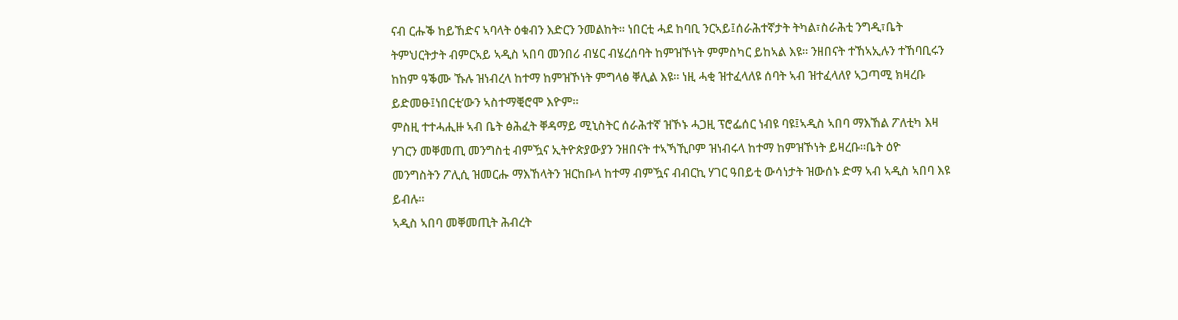ናብ ርሑቕ ከይኸድና ኣባላት ዕቁብን እድርን ንመልከት። ነበርቲ ሓደ ከባቢ ንርኣይ፤ሰራሕተኛታት ትካል፣ስራሕቲ ንግዲ፣ቤት ትምህርትታት ብምርኣይ ኣዲስ ኣበባ መንበሪ ብሄር ብሄረሰባት ከምዝኾነት ምምስካር ይከኣል እዩ። ንዘበናት ተኸኣኢሉን ተኸባቢሩን ከከም ዓቕሙ ኹሉ ዝነብረላ ከተማ ከምዝኾነት ምግላፅ ቐሊል እዩ። ነዚ ሓቂ ዝተፈላለዩ ሰባት ኣብ ዝተፈላለየ ኣጋጣሚ ክዛረቡ ይድመፁ፤ነበርቲ‘ውን ኣስተማቒሮሞ እዮም።
ምስዚ ተተሓሒዙ ኣብ ቤት ፅሕፈት ቐዳማይ ሚኒስትር ሰራሕተኛ ዝኾኑ ሓጋዚ ፕሮፌሰር ነብዩ ባዩ፤ኣዲስ ኣበባ ማእኸል ፖለቲካ እዛ ሃገርን መቐመጢ መንግስቲ ብምዃና ኢትዮጵያውያን ንዘበናት ተኣኻኺቦም ዝነብሩላ ከተማ ከምዝኾነት ይዛረቡ።ቤት ዕዮ መንግስትን ፖሊሲ ዝመርሑ ማእኸላትን ዝርከቡላ ከተማ ብምዃና ብብርኪ ሃገር ዓበይቲ ውሳነታት ዝውሰኑ ድማ ኣብ ኣዲስ ኣበባ እዩ ይብሉ።
ኣዲስ ኣበባ መቐመጢት ሕብረት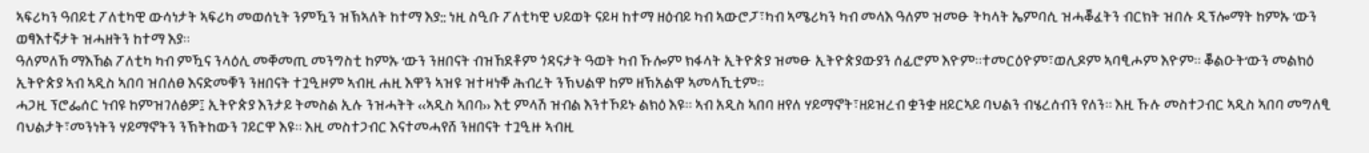ኣፍሪካን ዓበይቲ ፖለቲካዊ ውሳነታት ኣፍሪካ መወሰኒት ንምዃን ዝኽኣለት ከተማ እያ:: ነዚ ስዒቡ ፖለቲካዊ ህይወት ናይዛ ከተማ ዘዕብይ ካብ ኣውሮፓ፣ካብ ኣሜሪካን ካብ መላእ ዓለም ዝመፁ ትካላት ኤምባሲ ዝሓቖፈትን ብርክት ዝበሉ ዲፕሎማት ከምኡ ‘ውን ወፃእተኛታት ዝሓዘትን ከተማ እያ።
ዓለምለኸ ማእኸል ፖለቲካ ካብ ምዃና ንላዕሊ መቐመጢ መንግስቲ ከምኡ ‘ውን ንዘበናት ብዝኸደቶም ጎዳናታት ዓወት ካብ ኹሎም ክፋላት ኢትዮጵያ ዝመፁ ኢትዮጵያውያን ሰፊሮም እዮም።ተመርዕዮም፣ወሊዶም ኣባፂሖም እዮም። ቖልዑት‘ውን መልክዕ ኢትዮጵያ ኣብ ኣዲስ ኣበባ ዝበለፀ እናድመቑን ንዘበናት ተጓዒዞም ኣብዚ ሐዚ እዋን ኣዝዩ ዝተዛነቐ ሕብረት ንኽህልዋ ከም ዘኽአልዋ ኣመላኺቲም።
ሓጋዚ ፕሮፌሰር ነብዩ ከምዝገለፅዎ፤ ኢትዮጵያ እንታይ ትመስል ኢሉ ንዝሓትት ‹‹ኣዲስ ኣበባ›› እቲ ምላሽ ዝብል እንተኾይኑ ልክዕ እዩ። ኣብ አዲስ ኣበባ ዘየለ ሃይማኖት፣ዘይዝረብ ቋንቋ ዘይርኣይ ባህልን ብሄረሰብን የለን። እዚ ኹሉ መስተጋብር ኣዲስ ኣበባ መግለፂ ባህልታት፣መንነትን ሃይማኖትን ንኽትከውን ገይርዋ እዩ። እዚ መስተጋብር እናተመሓየሸ ንዘበናት ተጓዒዙ ኣብዚ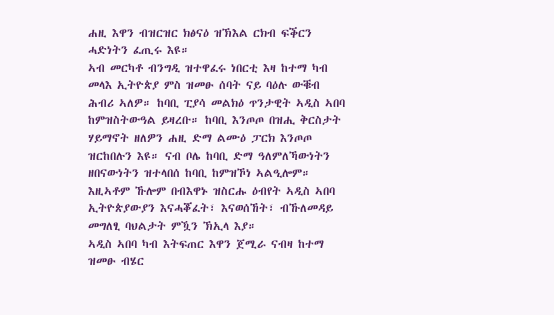ሐዚ እዋን ብዝርዝር ክፅናዕ ዝኽእል ርክብ ፍቕርን ሓድነትን ፈጢሩ እዩ።
ኣብ መርካቶ ብንግዲ ዝተዋፈሩ ነበርቲ እዛ ከተማ ካብ መላእ ኢትዮጵያ ምስ ዝመፁ ሰባት ናይ ባዕሉ ውቑብ ሕብሪ ኣለዎ። ከባቢ ፒያሳ መልክዕ ጥንታዊት ኣዲስ ኣበባ ከምዝስትውዓል ይዛረቡ። ከባቢ እንጦጦ በዝሒ ቅርስታት ሃይማኖት ዘለዎን ሐዚ ድማ ልሙዕ ፓርክ እንጦጦ ዝርከበሉን እዩ። ናብ ቦሌ ከባቢ ድማ ዓለምለኻውነትን ዘበናውነትን ዝተላበሰ ከባቢ ከምዝኾነ ኣልዒሎም። እዚኣቶም ኹሎም በብእዋኑ ዝስርሑ ዕብየት ኣዲስ ኣበባ ኢትዮጵያውያን እናሓቖፈት፣ እናወሰኸት፣ ብኹለመዳይ መግለፂ ባህልታት ምዃን ኽኢላ እያ።
ኣዲስ ኣበባ ካብ እትፍጠር እዋን ጀሚራ ናብዛ ከተማ ዝመፁ ብሄር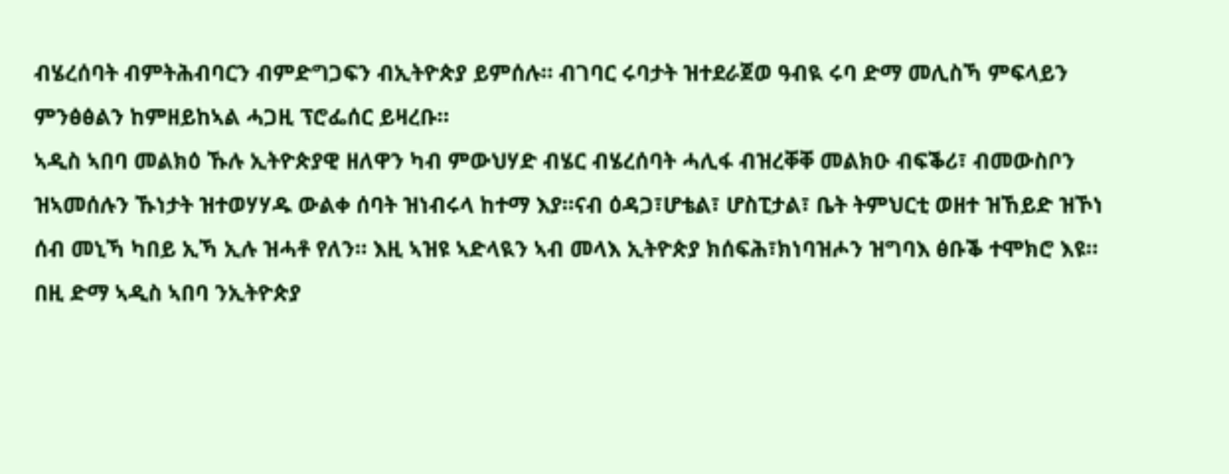ብሄረሰባት ብምትሕብባርን ብምድግጋፍን ብኢትዮጵያ ይምሰሉ። ብገባር ሩባታት ዝተደራጀወ ዓብዪ ሩባ ድማ መሊስኻ ምፍላይን ምንፅፅልን ከምዘይከኣል ሓጋዚ ፕሮፌሰር ይዛረቡ።
ኣዲስ ኣበባ መልክዕ ኹሉ ኢትዮጵያዊ ዘለዋን ካብ ምውህሃድ ብሄር ብሄረሰባት ሓሊፋ ብዝረቐቐ መልክዑ ብፍቕሪ፣ ብመውስቦን ዝኣመሰሉን ኹነታት ዝተወሃሃዱ ውልቀ ሰባት ዝነብሩላ ከተማ እያ።ናብ ዕዳጋ፣ሆቴል፣ ሆስፒታል፣ ቤት ትምህርቲ ወዘተ ዝኸይድ ዝኾነ ሰብ መኒኻ ካበይ ኢኻ ኢሉ ዝሓቶ የለን። እዚ ኣዝዩ ኣድላዪን ኣብ መላእ ኢትዮጵያ ክሰፍሕ፣ክነባዝሖን ዝግባእ ፅቡቕ ተሞክሮ እዩ። በዚ ድማ ኣዲስ ኣበባ ንኢትዮጵያ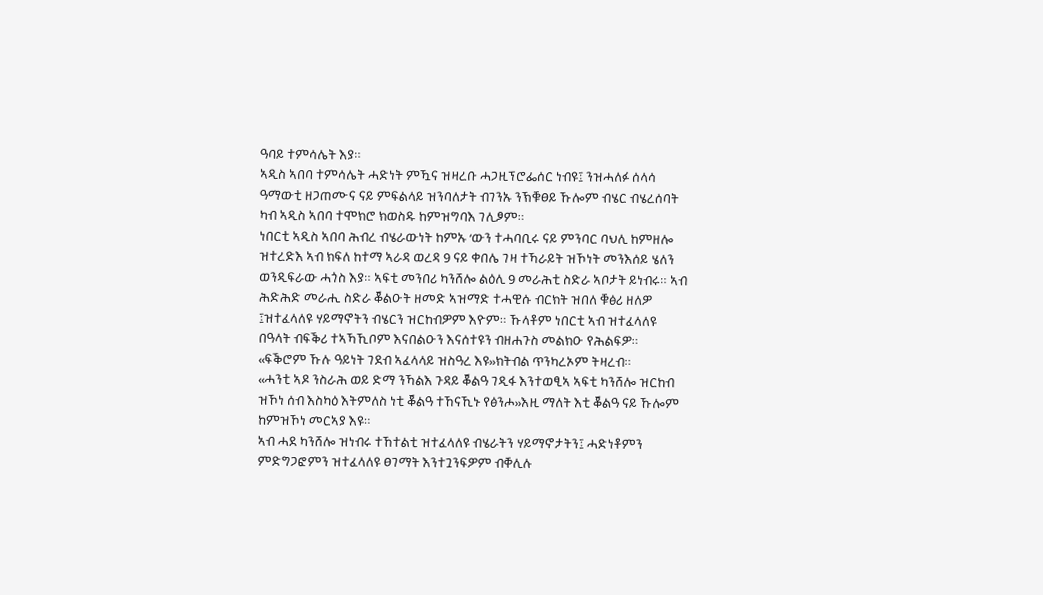ዓባይ ተምሳሌት እያ።
ኣዲስ ኣበባ ተምሳሌት ሓድነት ምዃና ዝዛረቡ ሓጋዚፕሮፌሰር ነብዩ፤ ንዝሓለፉ ሰላሳ ዓማውቲ ዘጋጠሙና ናይ ምፍልላይ ዝንባለታት ብገንኡ ንኽቑፀይ ኹሎም ብሄር ብሄረሰባት ካብ ኣዲስ ኣበባ ተሞክሮ ክወስዱ ከምዝግባእ ገሊፆም።
ነበርቲ ኣዲስ ኣበባ ሕብረ ብሄራውነት ከምኡ ‘ውን ተሓባቢሩ ናይ ምንባር ባህሊ ከምዘሎ ዝተረድእ ኣብ ክፍለ ከተማ ኣራዳ ወረዳ 9 ናይ ቀበሌ ገዛ ተኻራይት ዝኾነት መንእሰይ ሄለን ወንዲፍራው ሓጎስ እያ። ኣፍቲ መንበሪ ካንሸሎ ልዕሊ 9 መራሕቲ ስድራ ኣቦታት ይነብሩ። ኣብ ሕድሕድ መራሒ ስድራ ቖልዑት ዘመድ ኣዝማድ ተሓዊሱ ብርክት ዝበለ ቑፅሪ ዘለዎ ፤ዝተፈላለዩ ሃይማኖትን ብሄርን ዝርከብዎም እዮም። ኹላቶም ነበርቲ ኣብ ዝተፈላለዩ በዓላት ብፍቕሪ ተኣኻኺቦም እናበልዑን እናሰተዩን ብዘሐጉስ መልክዑ የሕልፍዎ። ‹‹ፍቕሮም ኹሉ ዓይነት ገደብ ኣፈላላይ ዝስዓረ እዩ››ክትብል ጥንካረኦም ትዛረብ።
‹‹ሓንቲ ኣዶ ንስራሕ ወይ ድማ ንኻልእ ጉዳይ ቖልዓ ገዲፋ እንተወፂኣ ኣፍቲ ካንሸሎ ዝርከብ ዝኾነ ሰብ እስካዕ እትምለስ ነቲ ቖልዓ ተኸናኺኑ የፅንሖ››እዚ ማለት እቲ ቖልዓ ናይ ኹሎም ከምዝኾነ መርኣያ እዩ።
ኣብ ሓደ ካንሸሎ ዝነብሩ ተኸተልቲ ዝተፈላለዩ ብሄራትን ሃይማኖታትን፤ ሓድነቶምን ምድግጋፎምን ዝተፈላለዩ ፀገማት እንተጓንፍዎም ብቐሊሉ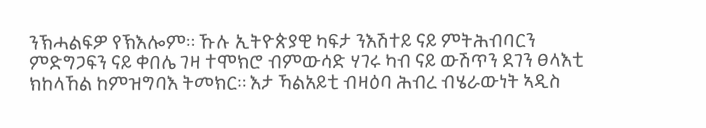ንኽሓልፍዎ የኽእሎም። ኹሉ ኢትዮጵያዊ ካፍታ ንእሽተይ ናይ ምትሕብባርን ምድግጋፍን ናይ ቀበሌ ገዛ ተሞክሮ ብምውሳድ ሃገሩ ካብ ናይ ውሽጥን ደገን ፀላእቲ ክከላኸል ከምዝግባእ ትመክር። እታ ኻልአይቲ ብዛዕባ ሕብረ ብሄራውነት ኣዲስ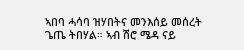ኣበባ ሓሳባ ዝሃበትና መንእሰይ መሰረት ጌጤ ትበሃል። ኣብ ሽሮ ሜዳ ናይ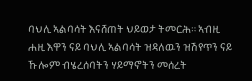ባህሊ ኣልባሳት እናሸጠት ህይወታ ትመርሕ። ኣብዚ ሐዚ እዋን ናይ ባህሊ ኣልባሳት ዝዳለዉን ዝሽየጥን ናይ ኹሎም ብሄረሰባትን ሃይማኖትን መሰረት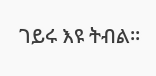ገይሩ እዩ ትብል።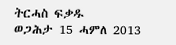ትርሓስ ፍቃዱ
ወጋሕታ 15 ሓምለ 2013